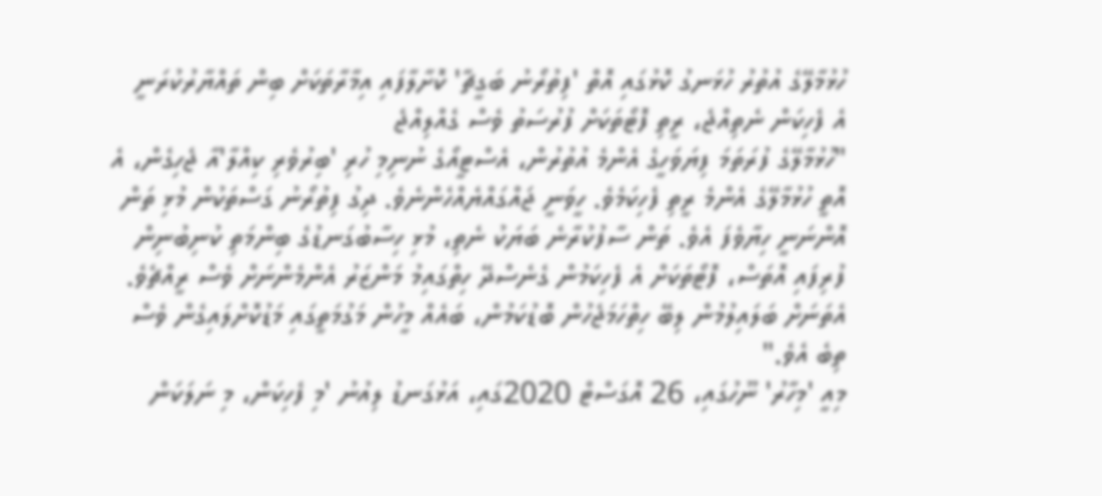ހުޅުމާލޭގެ އުތުރު ހުޅަނގު ކޮޅުގައި އޮތް 'ފިތުރޯނު ބަގީޗާ' ކޮށާލާފައި އިމާރާތަކަށް ބިން ތައްޔާރުކުރަނީ
އެ ފެހިކަން ނެތިއްޖެ، ރީތި ފޮޓޯތަކަށް ފުރުސަތު ވެސް ގެއްލިއްޖެ
"ހުޅުމާލޭގެ ފުރަތަމަ ފިޔަވަހީގެ އެންމެ އުތުރުން، އެސްޓީއޯގެ ނުނިމި ހުރި 'ބިރުވެރި ކިއްލާ'އާ ޖެހިގެން، އެ އޮތީ ހުޅުމާލޭގެ އެންމެ ރީތި ފެހިކަމެވެ. ހީވަނީ ޖައްގައްޔެއްހެންނެވެ. ދިގު ފިތުރޯނު ގަސްތަކުން މުޅި ތަން އޮންނަނީ ހިޔާވެފަ އެވެ. ތަން ސާފުކުރާނެ ބަޔަކު ނެތި، މުޅި ހިސާބުގަނޑުގެ ބިންމަތި ކުނިބުނިން ފުރިފައި އޮތަސް، ފޮޓޯތަކަށް އެ ފެހިކަމުން ގެނެސްދޭ ހިތްގައިމު މަންޒަރު އެންމެންނަށް ވެސް ރީއްޗެވެ. އެތަނަށް ބަލައިލުމުން ލިބޭ ހިތްހަމަޖެހުން ބޮޑުކަމުން، ބައެއް މީހުން މަގުމަތީގައި މަޑުކޮށްލައިގެން ވެސް ތިބެ އެވެ."
މިއީ 'މިހާރު' ނޫހުގައި، 26 އޮގަސްޓް 2020ގައި، އަޅުގަނޑު ލިއުނު 'މި ފެހިކަން، މި ނަލަކަން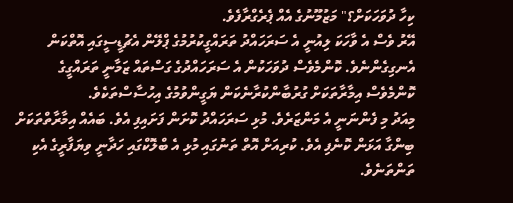ކިހާ ދުވަހަކަށް؟" މަޒުމޫނުގެ އެއް ޕެރެގްރާފެވެ.
އޭރު ވެސް އެ ވާހަކަ ލިއުނީ އެ ސަރަހައްދު ތަރައްގީކުރުމުގެ ޕްލޭން އެޗުޑީސީގައި އޮތްކަން އެނގިގެންނެވެ. ކޮންމެވެސް ދުވަހަކުން އެ ސަރަހައްދުގެ ގަސްތައް ޒަމާނީ ތަރައްގީގެ ކޮންމެވެސް އިމާރާތަކަށް ގުރުބާންކުރާނެކަން ޔަގީންވުމުގެ އިހުސާސްތަކެވެ.
މިއަދު މި ފެންނަނީ އެ މަންޒަރެވެ. މުޅި ސަރަހައްދު ކޮށަން ފަށައިފި އެވެ. ބައެއް އިމާރާތްތަކަށް ބިންގާ އަޅަން ކޮނެފި އެވެ. ކުރިއަށް އޮތް ތަނުގައި މުޅި އެ ބްލޮކްގައި ހަދާނީ ވިޔަފާރީގެ އެކި ތަންތަނެވެ.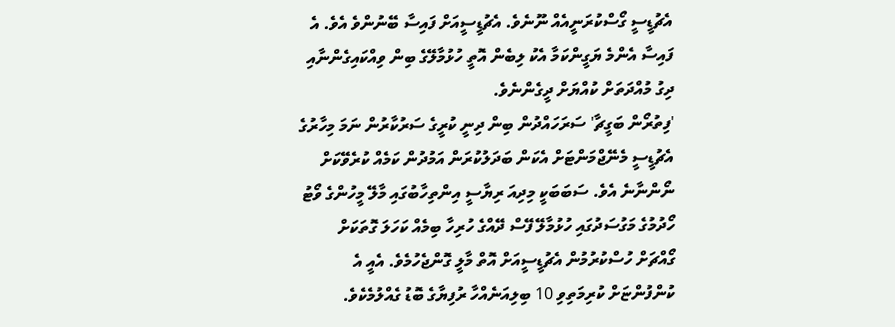އެޗުޑީސީ ގޯސްކުރަނީއެއް ނޫނެވެ. އެޗުޑީސީއަށް ފައިސާ ބޭނުންވެ އެވެ. އެ ފައިސާ އެންމެ ޔަގީންކަމާ އެކު ލިބެން އޮތީ ހުޅުމާލޭގެ ބިން ވިއްކައިގެންނާއި ދިގު މުއްދަތަށް ކުއްޔަށް ދީގެންނެވެ.
'ފިތުރޯން ބަގީޗާ' ސަރަހައްދުން ބިން ދިނީ ކުރީގެ ސަރުކާރުން ނަމަ މިހާރުގެ އެޗުޑީސީ މެނޭޖްމަންޓަށް އެކަން ބަދަލުކުރަން އަމުދުން ކަމެއް ކުރެވޭކަށް ނޯންނާނެ އެވެ. ސަބަބަކީ މިދިއަ ރިޔާސީ އިންތިހާބުގައި މާލޭ މީހުންގެ ވޯޓު ހޯދުމުގެ މަގުސަދުގައި ހުޅުމާލޭ ފޭސް ދޭއްގެ ހުރިހާ ބިމެއް ކަހަލަ ގޮތަކަށް ގޯއްޗަށް ހުސްކުރުމުން އެޗުޑީސީއަށް އޮތް މާލީ ގޮންޖެހުމެވެ. އެއީ އެ ކުންފުންޏަށް ކުރިމަތިވި 10 ބިލިއަނެއްހާ ރުފިޔާގެ ބޮޑު ގެއްލުމެކެވެ.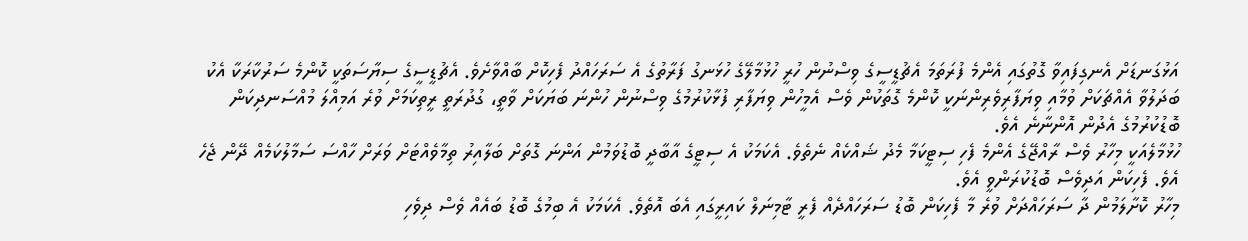އަޅުގަނޑަށް އެނގިފައިވާ ގޮތުގައި އެންމެ ފުރަތަމަ އެޗުޑީސީގެ ވިސްނުން ހުރީ ހުޅުމާލޭގެ ހުޅަނގު ފަރާތުގެ އެ ސަރަހައްދު ފެހިކޮށް ބާއްވާށެވެ. އެޗުޑީސީގެ ސިޔާސަތަކީ ކޮންމެ ސަރުކާރަކާ އެކު ބަދަލުވާ އެއްޗަކަށް ވުމާއި ވިޔަފާރިވެރިންނަކީ ކޮންމެ ގޮތަކުން ވެސް އެމީހުން ވިޔަފާރި ފުޅާކުރުމުގެ ވިސްނުން ހުންނަ ބަޔަކަށް ވާތީ، ގުދުރަތީ ރީތިކަމަށް ވުރެ އަމިއްލަ މުއްސަނދިކަން ބޮޑުކުރުމުގެ އެދުން އޮންނާނެ އެވެ.
ހުޅުމާލެއަކީ މިހާރު ވެސް ރާއްޖޭގެ އެންމެ ފެހި ސިޓީކަމާ މެދު ޝައްކެއް ނެތެވެ. އެކަމަކު އެ ސިޓީގެ އާބާދީ ބޮޑުވަމުން އަންނަ ގޮތަށް ބަލާއިރު ތިމާވެއްޓަށް ވަރަށް ހާއްސަ ސަމާލުކަމެއް ދޭން ޖެހެ އެވެ. ފެހިކަން އަދިވެސް ބޮޑުކުރަންވީ އެވެ.
މިހާރު ކޮށާލަމުން ދާ ސަރަހައްދަށް ވުރެ މާ ފެހިކަން ބޮޑު ސަރަހައްދެއް ފެރީ ޓާމިނަލް ކައިރީގައި އެބަ އޮތެވެ. އެކަމަކު އެ ބިމުގެ ބޮޑު ބައެއް ވެސް ދިވެހި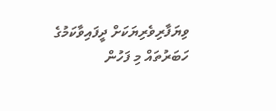ވިޔަފާރިވެރިޔަކަށް ދީފައިވާކަމުގެ ހަބަރުތައް މި ފަހުން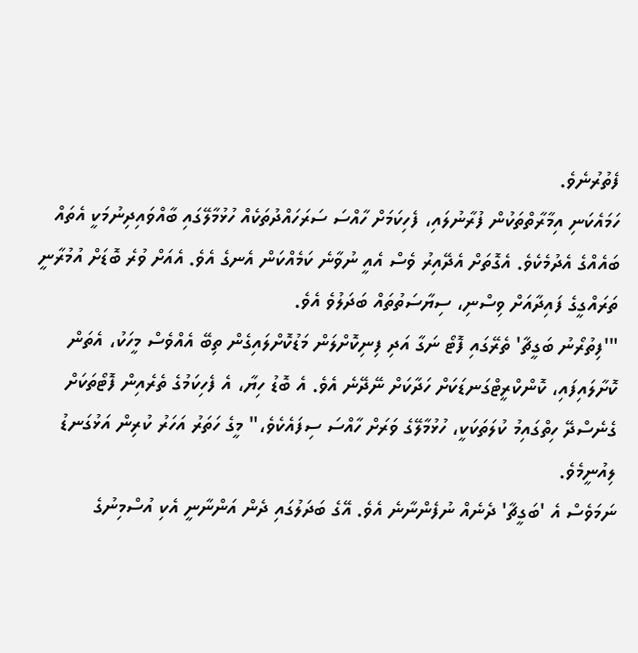ފެތުރުނެވެ.
ހަމައެކަނި އިމާރާތްތަކުން ފުރާނުލައި، ފެހިކަމަށް ހާއްސަ ސަރަހައްދުތަކެއް ހުޅުމާލޭގައި ބާއްވައިދިނުމަކީ އެތައް ބައެއްގެ އެދުމެކެވެ. އެގޮތަށް އެދޭއިރު ވެސް އެއީ ނުވާނެ ކަމެއްކަން އެނގެ އެވެ. އެއަށް ވުރެ ބޮޑަށް އުމުރާނީ ތަރައްގީގެ ފައިދާއަށް ވިސްނި، ސިޔާސަތުތައް ބަދަލުވެ އެވެ.
"'ފިތުރޯނު ބަގީޗާ' ތެރޭގައި ފޮޓޯ ނަގާ އަދި ފިނިކޮށްލަން މަޑުކޮށްލައިގެން ތިބޭ އެއްވެސް މީހަކު، އެތަން ކޮށާލައިފައި، ކޮންކްރީޓްގަނޑަކަށް ހަދާކަށް ނޭދޭނެ އެވެ. އެ ބޮޑު ހިޔާ، އެ ފެހިކަމުގެ ތެރެއިން ފޮޓޯތަކަށް ގެނެސްދޭ ހިތްގައިމު ކުލަތަކަކީ، ހުޅުމާލޭގެ ވަރަށް ހާއްސަ ސިފައެކެވެ،" މީގެ ހަތަރު އަހަރު ކުރިން އަޅުގަނޑު ލިއުނީމެވެ.
ނަމަވެސް އެ 'ބަގީޗާ' ދެނެއް ނުފެންނާނެ އެވެ. އޭގެ ބަދަލުގައި ދެން އަންނާނީ އެކި އުސްމިނުގެ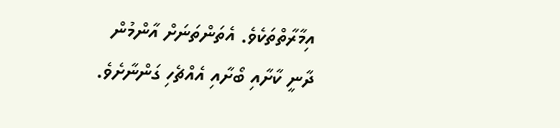އިމާރާތްތަކެވެ. އެތަންތަނަށް އާންމުން ދާނީ ކާށާއި ބޯށާއި އެއްޗެހި ގަންނާށެވެ.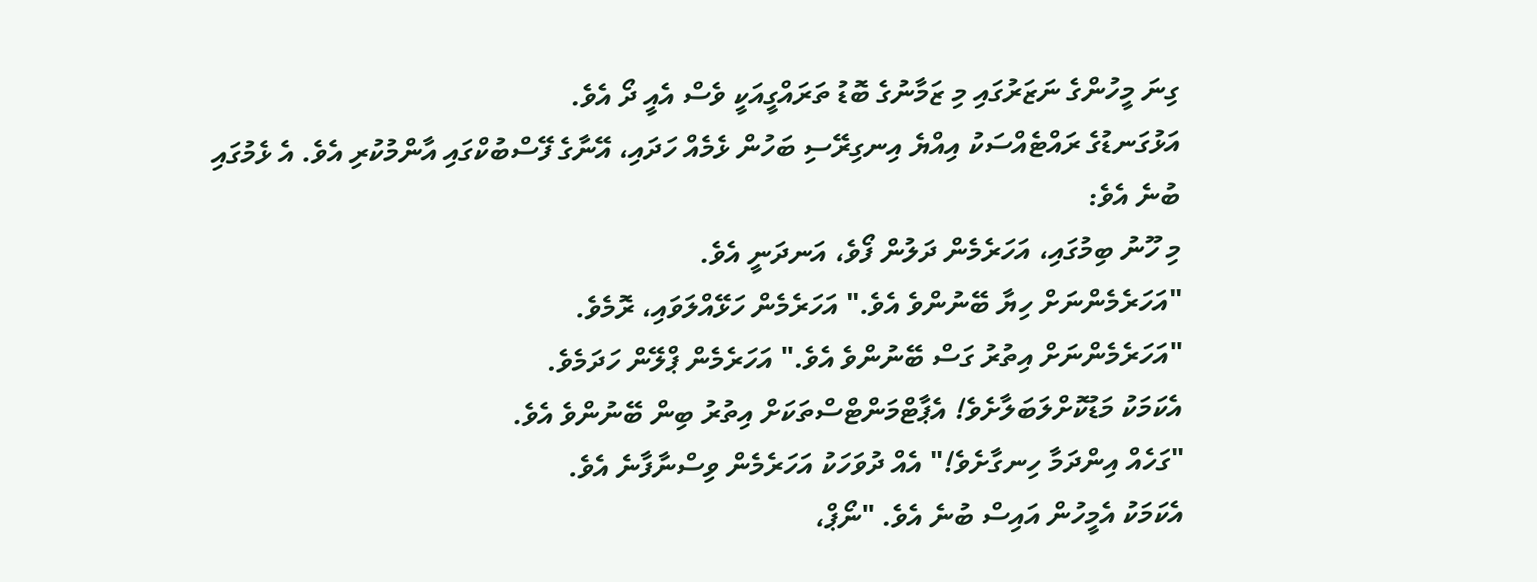ގިނަ މީހުންގެ ނަޒަރުގައި މި ޒަމާނުގެ ބޮޑު ތަރައްގީއަކީ ވެސް އެއީ ދޯ އެވެ.
އަޅުގަނޑުގެ ރައްޓެއްސަކު އިއްޔެ އިނގިރޭސި ބަހުން ޅެމެއް ހަދައި، އޭނާގެ ފޭސްބުކްގައި އާންމުކުރި އެވެ. އެ ޅެމުގައި ބުނެ އެވެ:
މި ހޫނު ބިމުގައި، އަހަރެމެން ދަލުން ފޯވެ، އަނދަނީ އެވެ.
"އަހަރެމެންނަށް ހިޔާ ބޭނުންވެ އެވެ." އަހަރެމެން ހަޅޭއްލަވައި، ރޮމެވެ.
"އަހަރެމެންނަށް އިތުރު ގަސް ބޭނުންވެ އެވެ." އަހަރެމެން ޕްލޭން ހަދަމެވެ.
އެކަމަކު މަޑުކޮށްލަބަލާށެވެ! އެޕާޓްމަންޓްސްތަކަށް އިތުރު ބިން ބޭނުންވެ އެވެ.
"ގަހެއް އިންދަމާ ހިނގާށެވެ!" އެއް ދުވަހަކު އަހަރެމެން ވިސްނާފާނެ އެވެ.
އެކަމަކު އެމީހުން އައިސް ބުނެ އެވެ. "ނޯޕް،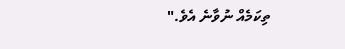ތިކަމެއް ނުވާނެ އެވެ."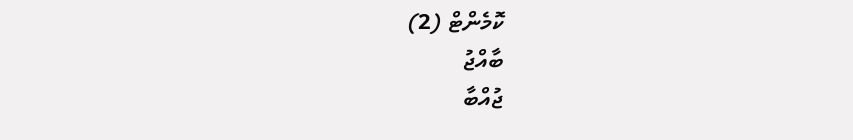ކޮމެންޓް (2)
ބާއްޖު
ޖުއްބާ